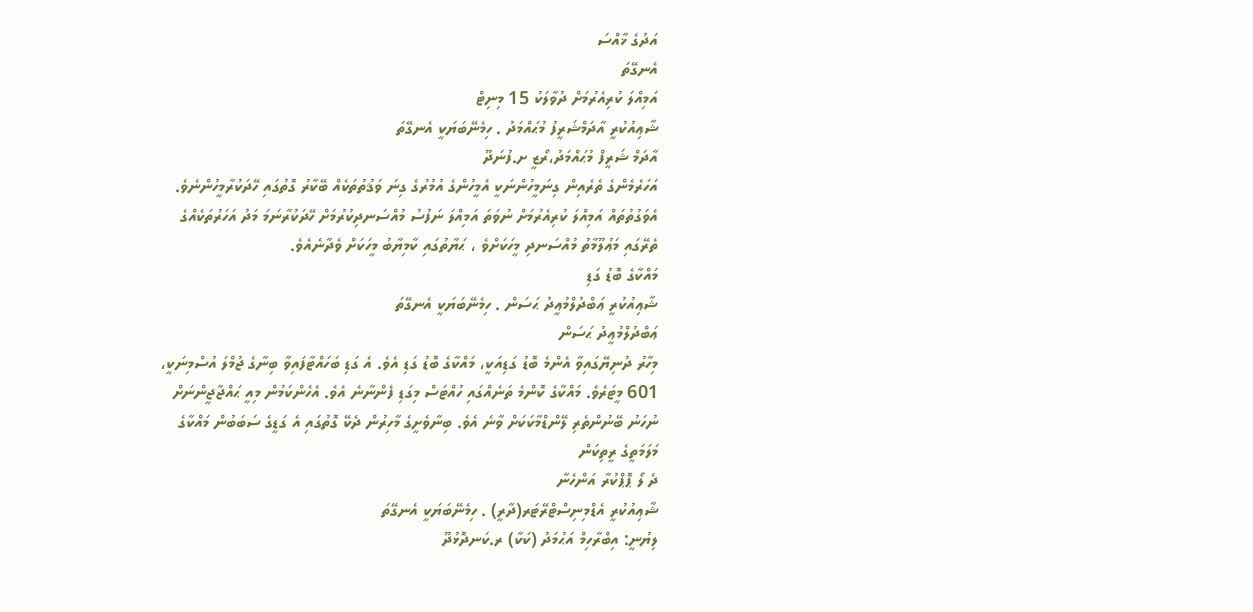އަދުގެ ޚާއްސަ
އެނގޭތަ
އަމިއްލަ ކުރިއެރުމަށް ދުވާލަކު 15 މިނިޓް
ޝާޢިއުކުރީ އާދަމްޝަރީފު މުޙައްމަދު . ހިމެނޭބަޔަކީ އެނގޭތަ
އާދަމް ޝަރީފް މުޙައްމަދު،ރޯޒީ ށ.ފުނަދޫ
އަހަރެމެންގެ ތެރެއިން ގިނަމީހުންނަކީ އެމީހުންގެ އުމުރުގެ ގިނަ ވަޤުތުތަކެއް ބޭކާރު ގޮތުގައި ހޭދަކުރާމީހުންނެވެ. އެވަގުތުތައް އަމިއްލަ ކުރިއެރުމަށް ނުވަތަ އަމިއްލަ ނަފުސު މުއްސަނދިކުރުމަށް ހޭދަކުރާނަމަ މަދު އަހަރުތަކެއްގެ ތެރޭގައި މަޢުލޫމާތު މުއްސަނދި މީހަކަށްވެ ، ޙަޔާތުގައި ކާމިޔާބު މީހަކަށް ވެދާނެއެވެ.
މައްކާގެ ބޮޑު ގަޑި
ޝާޢިއުކުރީ ޢަބްދުލްމުޢީދު ޙަސަން . ހިމެނޭބަޔަކީ އެނގޭތަ
ޢަބްދުލްމުޢީދު ޙަސަން
މިހާރު ދުނިޔޭގައިވާ އެންމެ ބޮޑު ގަޑިއަކީ، މައްކާގެ ބޮޑު ގަޑި އެވެ. އެ ގަޑި ބަހައްޓާފައިވާ ބިނާގެ ޖުމްލަ އުސްމިނަކީ، 601 މީޓަރެވެ. މައްކާގެ ކޮންމެ ތަނެއްގައި ހުއްޓަސް މިގަޑި ފެންނާނެ އެވެ. އެހެންކަމުން މިއީ ޙައްޖާޖީންނަށް ނުހަނު ބޭނުންތެރި ލޭންޑްމާކަކަށް ވާނެ އެވެ. ބިނާވެށީގެ މާހިރުން ދެކޭ ގޮތުގައި އެ ގަޑީގެ ސަބަބުން މައްކާގެ މަލަމަތީގެ ރީތިކަން
ދެ ލޯ ޕޮޕްކުރާ އަންހެނާ
ޝާޢިއުކުރީ އެޑްމިނިސްޓްރޭޓަރ(ދާރީ) . ހިމެނޭބަޔަކީ އެނގޭތަ
ލިޔުނީ: އިބްރާހިމް އަޙުމަދު (ކަކާ) ރ.ކަނދޮޅުދޫ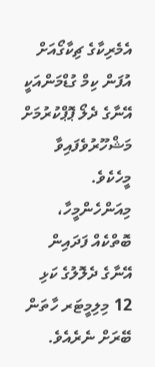އެމެރިކާގެ ޗިކާގޯއަށް އުފަން ކިމް ގުޑްމަންއަކީ އޭނާގެ ދެލޯ ޕޮޕްކުރުމަށް މަޝްހޫރުވެފައިވާ މީހެކެވެ. މިއަންހެންމީހާ، ބޮތްކެއް ފަދައިން އޭނާގެ ދެލޮލުގެ ކަޅި 12 މިލިމީޓަރ ހާތަން ބޭރަށް ނެރެއެވެ.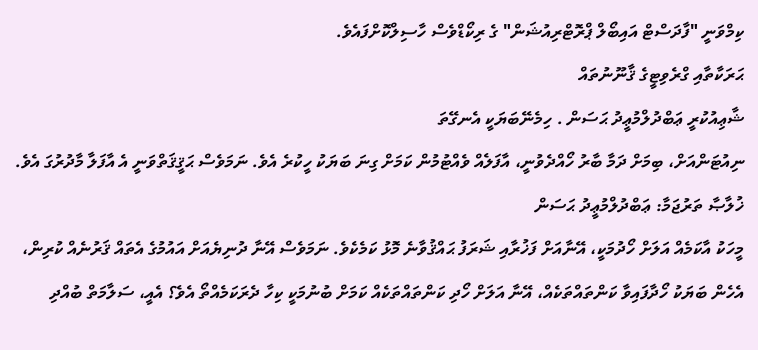ކިމްވަނީ "ފާދަސްޓް އައިބޯލް ޕްރޮޓްރިއުޝަން" ގެ ރިކޯޑްވެސް ހާސިލްކޮށްފައެވެ.
ޙަރަކާތާއި ގްރެވިޓީގެ ޤާނޫނުތައް
ޝާޢިއުކުރީ ޢަބްދުލްމުޢީދު ޙަސަން . ހިމެނޭބަޔަކީ އެނގޭތަ
ނިއުޓަންއަށް، ބިމަށް ދަމާ ބާރު ހޯއްދެވުނީ، އާފަލެއް ވެއްޓުމުން ކަމަށް ގިނަ ބަޔަކު ހީކުރެ އެވެ. ނަމަވެސް ޙަޤީޤަތްވަނީ އެ އާފަލާ މާދުރުގަ އެވެ.
ޚުލާޞާ ތަރުޖަމާ: ޢަބްދުލްމުޢީދު ޙަސަން
މީހަކު އާކަމެއް އަލަށް ހޯދުމަކީ، އޭނާއަށް ފަޚުރާއި ޝަރަފު ޙައްޤުވާނެ މޮޅު ކަމެކެވެ. ނަމަވެސް އޭނާ ދުނިޔެއަށް އައުމުގެ އެތައް ޤަރުނެއް ކުރިން، އެހެން ބަޔަކު ހޯދާފައިވާ ކަންތައްތަކެއް، އޭނާ އަލަށް ހޯދި ކަންތައްތަކެއް ކަމަށް ބުނުމަކީ ކިހާ ދެރަކަމެއްތޯ އެވެ؟ އެއީ، ސަލާމަތް ބުއްދި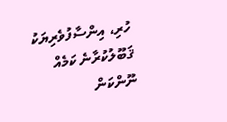ހުރި، އިންސާފުވެރިޔަކު ޤަބޫލުކުރާނެ ކަމެއް ނޫންކަން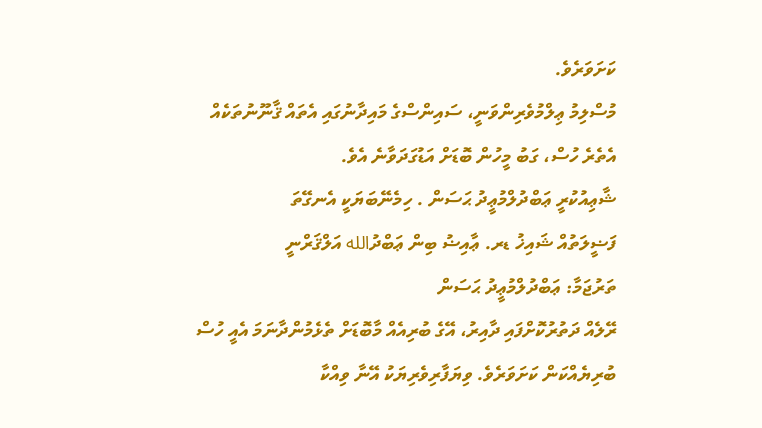ކަށަވަރެވެ.
މުސްލިމު ޢިލްމުވެރިންވަނީ، ސައިންސްގެ މައިދާނުގައި އެތައް ޤާނޫނުތަކެއް
އެތެރެ ހުސް، ގަބު މީހުން ބޮޑަށް އަޑުގަދަވާނެ އެވެ.
ޝާޢިއުކުރީ ޢަބްދުލްމުޢީދު ޙަސަން . ހިމެނޭބަޔަކީ އެނގޭތަ
ފަޟީލަތުއް ޝައިޚު ޑރ. ޢާއިޟު ބިން ޢަބްދުالله އަލްޤަރްނީ
ތަރުޖަމާ: ޢަބްދުލްމުޢީދު ޙަސަން
ރޭލެއް ދަތުރުކޮށްފައި ދާއިރު، އޭގެ ބުރިއެއް މާބޮޑަށް ތެޅެމުންދާނަމަ އެއީ ހުސް ބުރިޔެއްކަން ކަށަވަރެވެ. ވިޔަފާރިވެރިޔަކު އޭނާ ވިއްކާ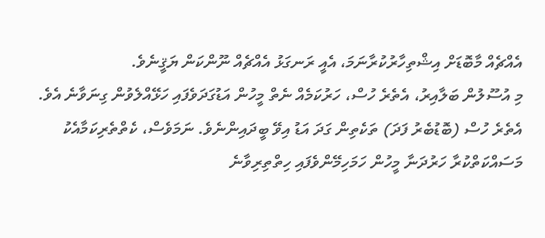އެއްޗެއް މާބޮޑަށް އިޝްތިހާރުކުރާނަމަ، އެއީ ރަނގަޅު އެއްޗެއް ނޫންކަން ޔަޤީނެވެ.
މި އުސޫލުން ބަލާއިރު، އެތެރެ ހުސް، ހަރުކަމެއް ނެތް މީހުން އަޑުގަދަވެފައި ހަޅޭއްލެވުން ގިނަވާނެ އެވެ. އެތެރެ ހުސް (ބޮޑުބެރު ފަދަ) ތަކެތިން ގަދަ އަޑު އިވޭ ބީދައިންނެވެ. ނަމަވެސް، ކެތްތެރިކަމާއެކު މަސައްކަތްކުރާ ހަރުދަނާ މީހުން ހަމަހިމޭންވެފައި ހިތްތިރިވާނެ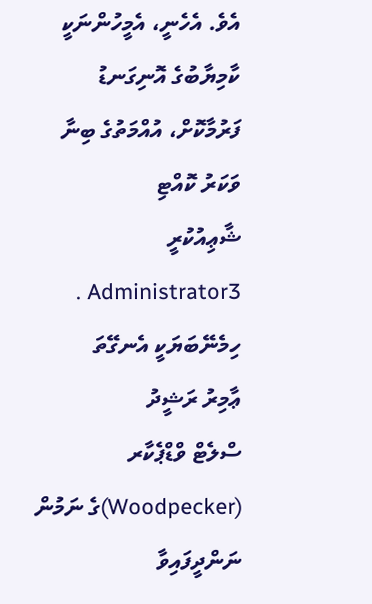އެވެ. އެހެނީ، އެމީހުންނަކީ ކާމިޔާބުގެ އޮނިގަނޑު ފަރުމާކޮށް، އުއްމަތުގެ ބިނާ
ވަކަރު ކޮއްޓި
ޝާޢިއުކުރީ Administrator3 . ހިމެނޭބަޔަކީ އެނގޭތަ
ޢާމިރު ރަޝީދު
ސްލެޓް ވްޑްޕެކާރ (Woodpecker)ގެ ނަމުން ނަންދީފައިވާ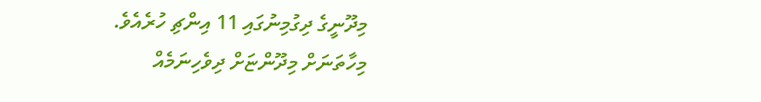މިދޫނީގެ ދިގުމިނުގައި 11 އިންޗި ހުރެއެވެ.
މިހާތަނަށް މިދޫންޏަށް ދިވެހިނަމެއް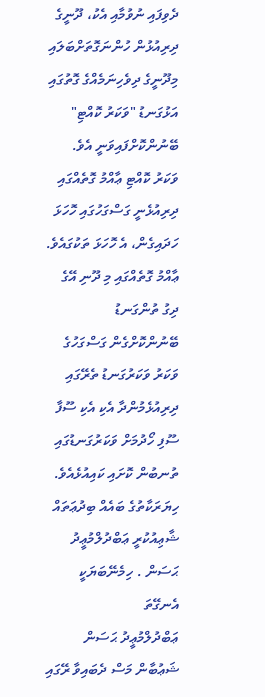ދެވިފައި ނުވުމާއި އެކު، ދޫނީގެ ދިރިއުޅުން ހުންނަގޮތަށްބަލައި މިދޫނީގެ ދިވެހިނަމެއްގެ ގޮތުގައި އަޅުގަނޑު "ވަކަރު ކޮއްޓި" ބޭނުންކޮށްފައިވަނީ އެވެ.
ވަކަރު ކޮއްޓި ޢާއްމު ގޮތެއްގައި ދިރިއުޅެނީ ގަސްގަހުގައި ހޮހަޅަ ހަދައިގެން، އެ ހޮހަޅަ ތަކުގައެވެ.
ޢާއްމު ގޮތެއްގައި މި ދޫނި އޭގެ ދިގު ތުންގަނޑު ބޭނުންކޮށްގެން ގަސްގަހުގެ ވަކަރު ވަކަރުގަނޑު ތެރޭގައި ދިރިއުޅެމުންދާ އެކި އެކި ސޫފާ ސޫފި ހޯދުމަށް ވަކަރުގަނޑުގައި ތުނބުން ކޮށައި ކައިއުޅެއެވެ.
ހިޔަރަކާތުގެ ބައެއް ބިދުޢަތައް
ޝާޢިއުކުރީ ޢަބްދުލްމުޢީދު ޙަސަން . ހިމެނޭބަޔަކީ އެނގޭތަ
ޢަބްދުލްމުޢީދު ޙަސަން
ޝަޢުބާން މަސް ދެބައިވާ ރޭގައި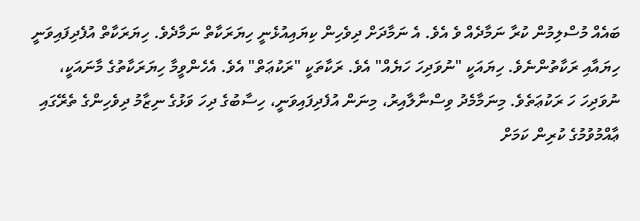ބައެއް މުސްލިމުން ކުރާ ނަމާދެއް ވެ އެވެ. އެ ނަމާދަށް ދިވެހިން ކިޔައިއުޅެނީ ހިޔަރަކާތް ނަމާދެވެ. ހިޔަރަކާތް އުފެދިފައިވަނީ ހިޔައާއި ރަކާތުންނެވެ. ހިޔައަކީ "ނުވަދިހަ ހަޔެއް" އެވެ. ރަކާތަކީ "ރަކުޢަތް" އެވެ. އެހެންވީމާ ހިޔަރަކާތުގެ މާނައަކީ، ނުވަދިހަ ހަ ރަކުޢަތެވެ. މިނަމާމެދު ވިސްނާލާއިރު، މިނަން އުފެދިފައިވަނީ، ހިސާބުގެ ދިހަ ވަޅުގެ ނިޒާމު ދިވެހިންގެ ތެރޭގައި ޢާއްމުވުމުގެ ކުރިން ކަމަށް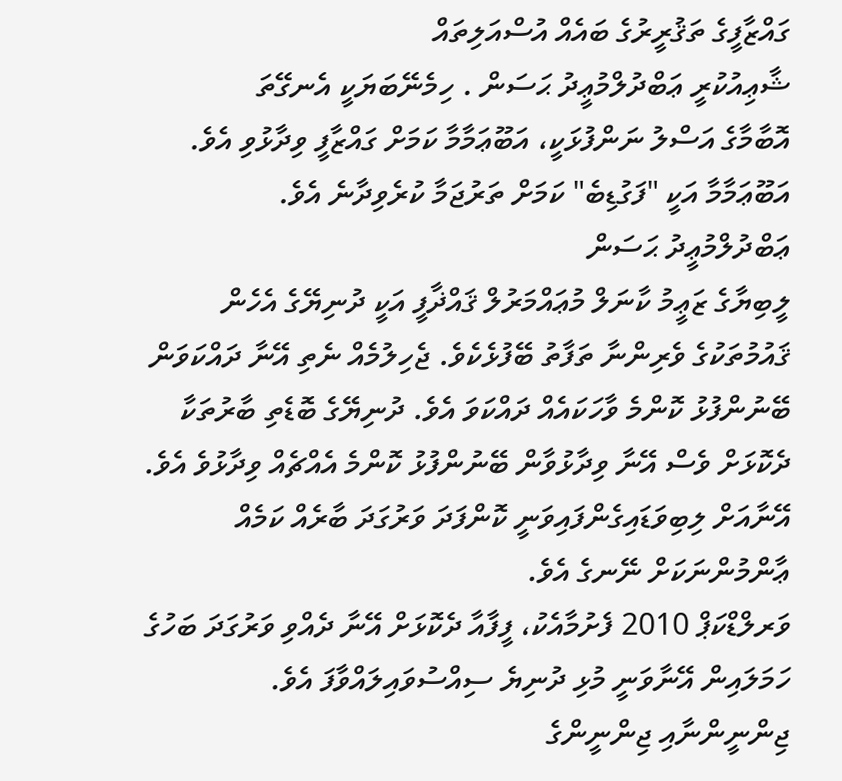ގައްޒާފީގެ ތަޤުރީރުގެ ބައެއް އުސްއަލިތައް
ޝާޢިއުކުރީ ޢަބްދުލްމުޢީދު ޙަސަން . ހިމެނޭބަޔަކީ އެނގޭތަ
އޮބާމާގެ އަސްލު ނަންފުޅަކީ، އަބޫޢަމާމާ ކަމަށް ގައްޒާފީ ވިދާޅުވި އެވެ.
އަބޫޢަމާމާ އަކީ "ފަގުޑިބެ" ކަމަށް ތަރުޖަމާ ކުރެވިދާނެ އެވެ.
ޢަބްދުލްމުޢީދު ޙަސަން
ލީބިޔާގެ ޒަޢީމު ކާނަލް މުޢައްމަރުލް ޤައްޛާފީ އަކީ ދުނިޔޭގެ އެހެން ޤައުމުތަކުގެ ވެރިންނާ ތަފާތު ބޭފުޅެކެވެ. ޖެހިލުމެއް ނެތި އޭނާ ދައްކަވަން ބޭނުންފުޅު ކޮންމެ ވާހަކައެއް ދައްކަވަ އެވެ. ދުނިޔޭގެ ބޮޑެތި ބާރުތަކާ ދެކޮޅަށް ވެސް އޭނާ ވިދާޅުވާން ބޭނުންފުޅު ކޮންމެ އެއްޗެއް ވިދާޅުވެ އެވެ. އޭނާއަށް ލިބިވަޑައިގެންފައިވަނީ ކޮންފަދަ ވަރުގަދަ ބާރެއް ކަމެއް ޢާންމުންނަކަށް ނޭނގެ އެވެ.
ވަރލްޑްކަޕް 2010 ފެށުމާއެކު، ފީފާއާ ދެކޮޅަށް އޭނާ ދެއްވި ވަރުގަދަ ބަހުގެ ހަމަލައިން އޭނާވަނީ މުޅި ދުނިޔެ ސިއްސުވައިލައްވާފަ އެވެ.
ޖިންނީންނާއި ޖިންނީންގެ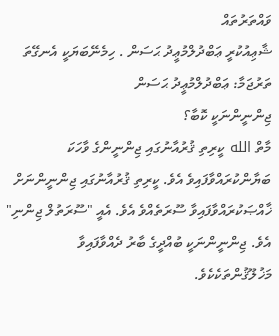ވައްތަރުތައް
ޝާޢިއުކުރީ ޢަބްދުލްމުޢީދު ޙަސަން . ހިމެނޭބަޔަކީ އެނގޭތަ
ތަރުޖަމާ: ޢަބްދުލްމުޢީދު ޙަސަން
ޖިންނީންނަކީ ކޮބާ؟
މާތް الله ކީރިތި ޤުރުއާނުގައި ޖިންނީންގެ ވާހަކަ ބަޔާންކުރައްވާފައިވެ އެވެ. ކީރިތި ޤުރުއާނުގައި ޖިންނީންނަށް ޚާއްޞަކުރައްވާފައިވާ ސޫރަތެއްވެ އެވެ. އެއީ "ސޫރަތުލް ޖިންނި" އެވެ. ޖިންނީންނަކީ ބުއްދީގެ ބާރު ދެއްވާފައިވާ މަޚުލޫޤުންތަކެކެވެ.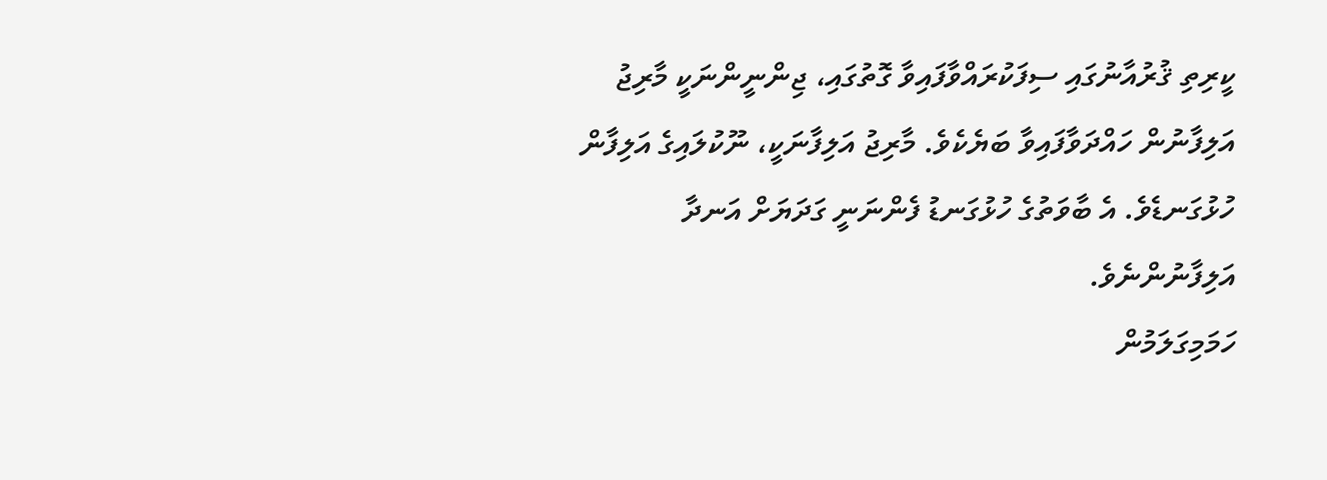ކީރިތި ޤުރުއާނުގައި ސިފަކުރައްވާފައިވާ ގޮތުގައި، ޖިންނީންނަކީ މާރިޖު އަލިފާނުން ހައްދަވާފައިވާ ބަޔެކެވެ. މާރިޖު އަލިފާނަކީ، ނޫކުލައިގެ އަލިފާން ހުޅުގަނޑެވެ. އެ ބާވަތުގެ ހުޅުގަނޑު ފެންނަނީ ގަދަޔަށް އަނދާ އަލިފާނުންނެވެ.
ހަމަމިގަލަމުން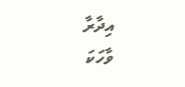އިދާރާ
ވާހަކަ